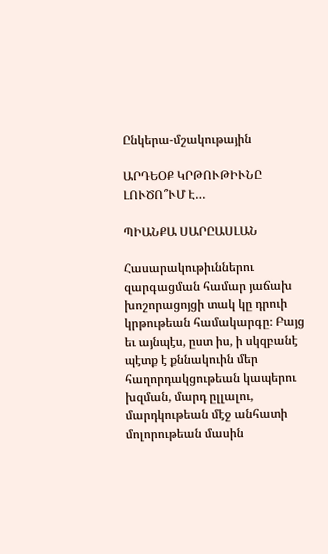Ընկերա-մշակութային

ԱՐԴԵՕՔ ԿՐԹՈՒԹԻՒՆԸ ԼՈՒԾՈ՞ՒՄ Է…

ՊԻԱՆՔԱ ՍԱՐԸԱՍԼԱՆ

Հասարակութիւններու զարգացման համար յաճախ խոշորացոյցի տակ կը դրուի կրթութեան համակարգը։ Բայց եւ այնպէս, ըստ իս, ի սկզբանէ պէտք է քննակուին մեր հաղորդակցութեան կապերու խզման, մարդ ըլլալու, մարդկութեան մէջ անհատի մոլորութեան մասին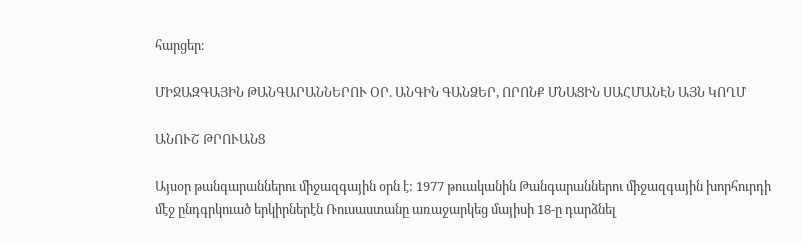հարցեր։

ՄԻՋԱԶԳԱՅԻՆ ԹԱՆԳԱՐԱՆՆԵՐՈՒ ՕՐ. ԱՆԳԻՆ ԳԱՆՁԵՐ, ՈՐՈՆՔ ՄՆԱՑԻՆ ՍԱՀՄԱՆԷՆ ԱՅՆ ԿՈՂՄ

ԱՆՈՒՇ ԹՐՈՒԱՆՑ

Այսօր թանգարաններու միջազգային օրն է: 1977 թուականին Թանգարաններու միջազգային խորհուրդի մէջ ընդգրկուած երկիրներէն Ռուսաստանը առաջարկեց մայիսի 18-ը դարձնել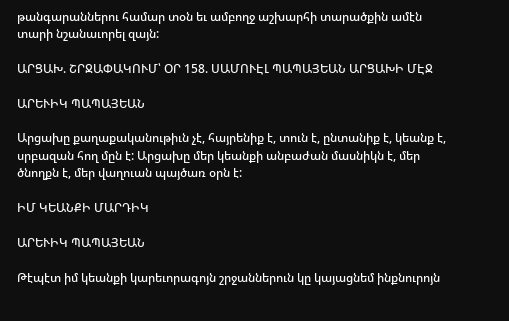թանգարաններու համար տօն եւ ամբողջ աշխարհի տարածքին ամէն տարի նշանաւորել զայն:

ԱՐՑԱԽ. ՇՐՋԱՓԱԿՈՒՄ՝ ՕՐ 158. ՍԱՄՈՒԷԼ ՊԱՊԱՅԵԱՆ ԱՐՑԱԽԻ ՄԷՋ

ԱՐԵՒԻԿ ՊԱՊԱՅԵԱՆ

Արցախը քաղաքականութիւն չէ, հայրենիք է, տուն է, ընտանիք է, կեանք է, սրբազան հող մըն է: Արցախը մեր կեանքի անբաժան մասնիկն է, մեր ծնողքն է, մեր վաղուան պայծառ օրն է:

ԻՄ ԿԵԱՆՔԻ ՄԱՐԴԻԿ

ԱՐԵՒԻԿ ՊԱՊԱՅԵԱՆ

Թէպէտ իմ կեանքի կարեւորագոյն շրջաններուն կը կայացնեմ ինքնուրոյն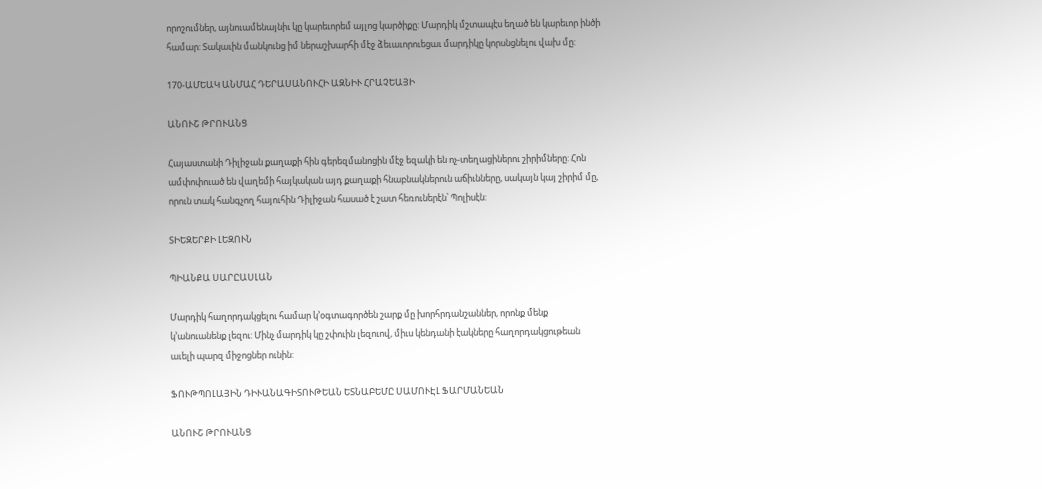որոշումներ, այնուամենայնիւ կը կարեւորեմ այլոց կարծիքը: Մարդիկ մշտապէս եղած են կարեւոր ինծի համար: Տակաւին մանկունց իմ ներաշխարհի մէջ ձեւաւորուեցաւ մարդիկը կորսնցնելու վախ մը:

170-ԱՄԵԱԿ ԱՆՄԱՀ ԴԵՐԱՍԱՆՈՒՀԻ ԱԶՆԻՒ ՀՐԱՉԵԱՅԻ

ԱՆՈՒՇ ԹՐՈՒԱՆՑ

Հայաստանի Դիլիջան քաղաքի հին գերեզմանոցին մէջ եզակի են ոչ-տեղացիներու շիրիմները: Հոն ամփոփուած են վաղեմի հայկական այդ քաղաքի հնաբնակներուն աճիւնները, սակայն կայ շիրիմ մը, որուն տակ հանգչող հայուհին Դիլիջան հասած է շատ հեռուներէն՝ Պոլիսէն:

ՏԻԵԶԵՐՔԻ ԼԵԶՈՒՆ

ՊԻԱՆՔԱ ՍԱՐԸԱՍԼԱՆ

Մարդիկ հաղորդակցելու համար կ՚օգտագործեն շարք մը խորհրդանշաններ, որոնք մենք կ՚անուանենք լեզու: Մինչ մարդիկ կը շփուին լեզուով, միւս կենդանի էակները հաղորդակցութեան աւելի պարզ միջոցներ ունին:

ՖՈՒԹՊՈԼԱՅԻՆ ԴԻՒԱՆԱԳԻՏՈՒԹԵԱՆ ԵՏՆԱԲԵՄԸ ՍԱՄՈՒԷԼ ՖԱՐՄԱՆԵԱՆ

ԱՆՈՒՇ ԹՐՈՒԱՆՑ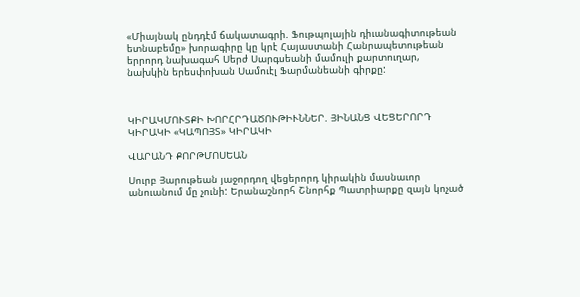«Միայնակ ընդդէմ ճակատագրի. Ֆութպոլային դիւանագիտութեան ետնաբեմը» խորագիրը կը կրէ Հայաստանի Հանրապետութեան երրորդ նախագահ Սերժ Սարգսեանի մամուլի քարտուղար, նախկին երեսփոխան Սամուէլ Ֆարմանեանի գիրքը:



ԿԻՐԱԿՄՈՒՏՔԻ ԽՈՐՀՐԴԱԾՈՒԹԻՒՆՆԵՐ. ՅԻՆԱՆՑ ՎԵՑԵՐՈՐԴ ԿԻՐԱԿԻ «ԿԱՊՈՅՏ» ԿԻՐԱԿԻ

ՎԱՐԱՆԴ ՔՈՐԹՄՈՍԵԱՆ

Սուրբ Յարութեան յաջորդող վեցերորդ կիրակին մասնաւոր անուանում մը չունի: Երանաշնորհ Շնորհք Պատրիարքը զայն կոչած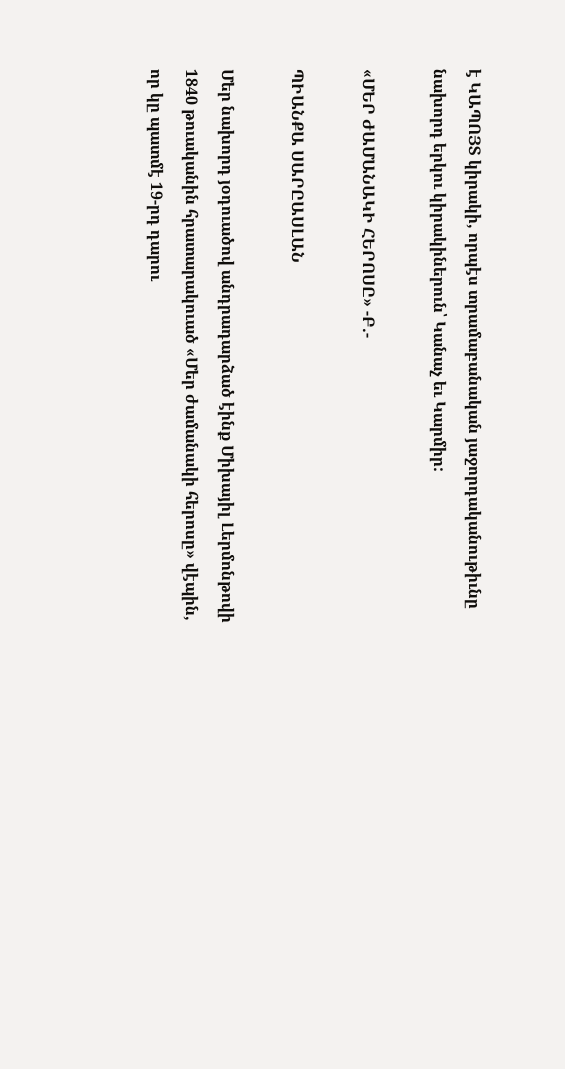է ԿԱՊՈՅՏ կիրակի, որպէս տրամաբանական յաջորդականութիւնը նախորդ երկու կիրակիներուն՝ Կանաչ եւ Կարմիր:

«ՄԵՐ ԺԱՄԱՆԱԿԻ ՀԵՐՈՍԸ» -Բ.-

ՊԻԱՆՔԱ ՍԱՐԸԱՍԼԱՆ

Մեր նախորդ յօդուածով անդրադարձած էինք Միխայիլ Լերմոնթովի 1840 թուականին հրատարակուած «Մեր ժամանակի հերոսը» վէպին, որ կը պատմէ 19-րդ դարու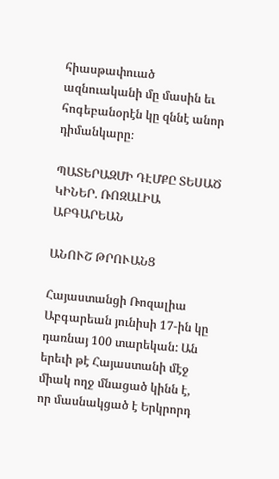հիասթափուած ազնուականի մը մասին եւ հոգեբանօրէն կը զննէ անոր դիմանկարը։

ՊԱՏԵՐԱԶՄԻ ԴԷՄՔԸ ՏԵՍԱԾ ԿԻՆԵՐ. ՌՈԶԱԼԻԱ ԱԲԳԱՐԵԱՆ

ԱՆՈՒՇ ԹՐՈՒԱՆՑ

Հայաստանցի Ռոզալիա Աբգարեան յունիսի 17-ին կը դառնայ 100 տարեկան: Ան երեւի թէ Հայաստանի մէջ միակ ողջ մնացած կինն է, որ մասնակցած է Երկրորդ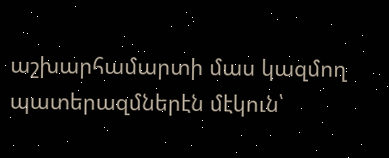աշխարհամարտի մաս կազմող պատերազմներէն մէկուն՝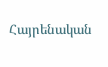Հայրենական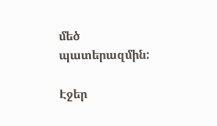մեծ պատերազմին:

Էջեր